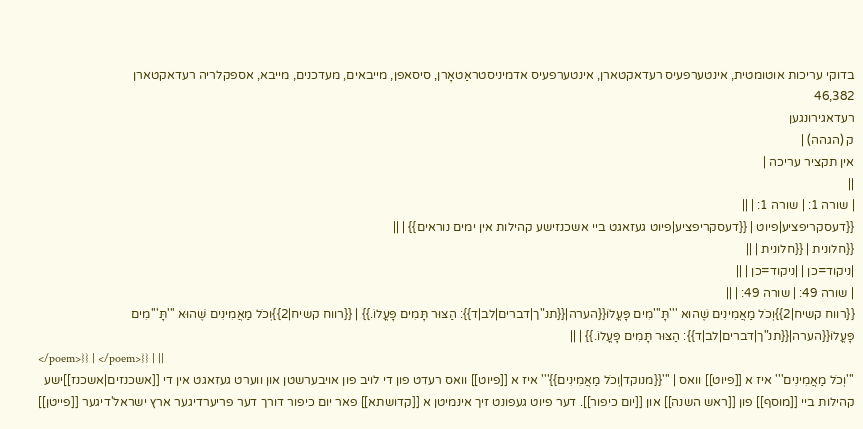בדוקי עריכות אוטומטית, אינטערפעיס רעדאקטארן, אינטערפעיס אדמיניסטראַטאָרן, סיסאפן, מייבאים, מעדכנים, מייבא, אספקלריה רעדאקטארן
46,382
רעדאגירונגען
ק (הגהה) |
אין תקציר עריכה |
||
| שורה 1: | שורה 1: | ||
{{דעסקריפציע|פיוט | {{דעסקריפציע|פיוט געזאגט ביי אשכנזישע קהילות אין ימים נוראים}} | ||
{{חלונית | {{חלונית | ||
|ניקוד=כן | |ניקוד=כן | ||
| שורה 49: | שורה 49: | ||
{{רווח קשיח|2}}וְכֹל מַאֲמִינִים שֶׁהוּא '''תָּ'''מִים פָּעֳלוֹ{{הערה|{{תנ"ך|דברים|לב|ד}}: הַצּוּר תָּמִים פָּעֳלוֹ.}} | {{רווח קשיח|2}}וְכֹל מַאֲמִינִים שֶׁהוּא '''תָּ'''מִים פָּעֳלוֹ{{הערה|{{תנ"ך|דברים|לב|ד}}: הַצּוּר תָּמִים פָּעֳלוֹ.}} | ||
</poem>}} | </poem>}} | ||
'''וְכֹל מַאֲמִינִים''' איז א [[פיוט]] וואס | '''{{מנוקד|וְכֹל מַאֲמִינִים}}''' איז א [[פיוט]] וואס רעדט פון די לויב פון אויבערשטן און ווערט געזאגט אין די [[אשכנזים|אשכנז]]ישע קהילות ביי [[מוסף]] פון [[ראש השנה]] און [[יום כיפור]]. דער פיוט געפונט זיך אינמיטן א [[קדושתא]] פאר יום כיפור דורך דער פריערדיגער ארץ ישראל'דיגער [[פייטן]]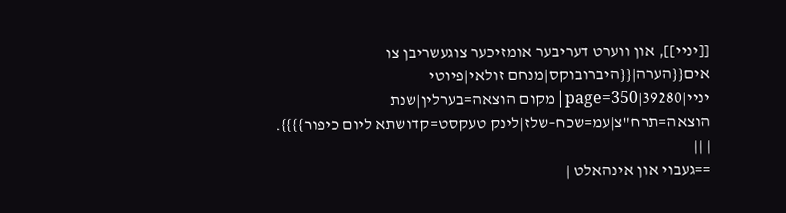[[יניי]], און ווערט דעריבער אומזיכער צוגעשריבן צו אים{{הערה|{{היברובוקס|מנחם זולאי|פיוטי יניי|39280|page=350|מקום הוצאה=בערלין|שנת הוצאה=תרח"צ|עמ=שכח–שלז|לינק טעקסט=קדושתא ליום כיפור}}}}. | ||
==געבוי און אינהאלט |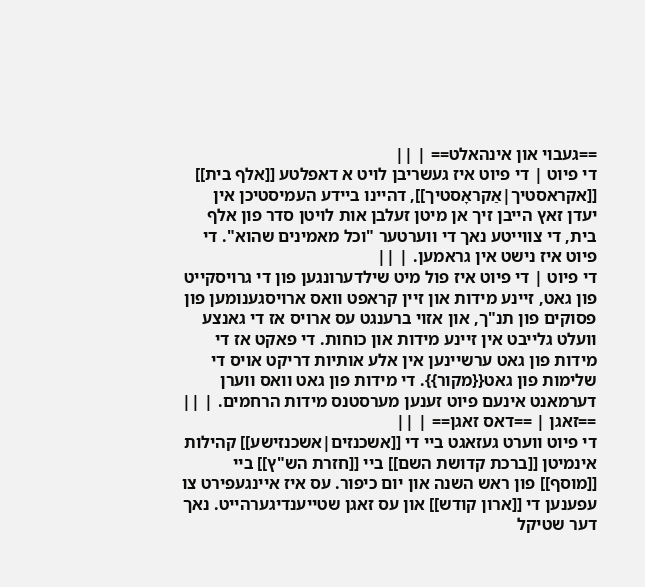==געבוי און אינהאלט== | ||
די פיוט | די פיוט איז געשריבן לויט א דאפלטע [[אלף בית]] [[אקראסטיך|אַקראָסטיך]], דהיינו ביידע העמיסטיכן אין יעדן זאץ הייבן זיך אן מיטן זעלבן אות לויטן סדר פון אלף בית, די צווייטע נאך די ווערטער "וכל מאמינים שהוא". די פיוט איז נישט אין גראמען. | ||
די פיוט | די פיוט איז פול מיט שילדערונגען פון די גרויסקייט פון גאט, זיינע מידות און זיין קראפט וואס ארויסגענומען פון פסוקים פון תנ"ך, און אזוי ברענגט עס ארויס אז די גאנצע וועלט גלייבט אין זיינע מידות און כוחות. די פאקט אז די מידות פון גאט ערשיינען אין אלע אותיות דריקט אויס די שלימות פון גאט{{מקור}}. די מידות פון גאט וואס ווערן דערמאנט אינעם פיוט זענען מערסטנס מידות הרחמים. | ||
==זאגן | ==דאס זאגן== | ||
די פיוט ווערט געזאגט ביי די [[אשכנזים|אשכנזישע]] קהילות אינמיטן [[ברכת קדושת השם]] ביי [[חזרת הש"ץ]] ביי [[מוסף]] פון ראש השנה און יום כיפור. עס איז איינגעפירט צו עפענען די [[ארון קודש]] און עס זאגן שטייענדיגערהייט. נאך דער שטיקל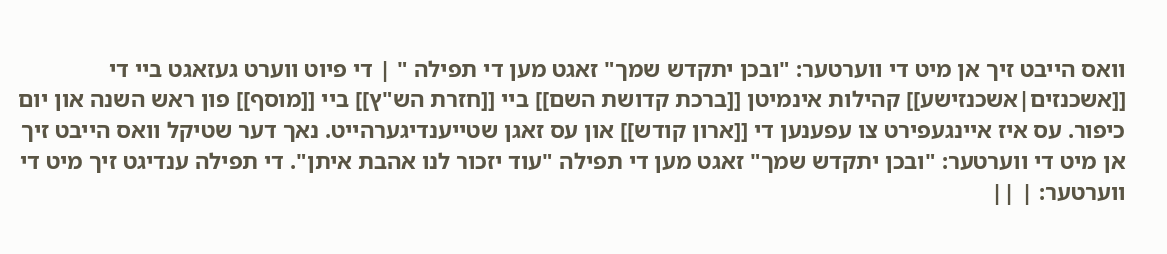וואס הייבט זיך אן מיט די ווערטער: "ובכן יתקדש שמך" זאגט מען די תפילה " | די פיוט ווערט געזאגט ביי די [[אשכנזים|אשכנזישע]] קהילות אינמיטן [[ברכת קדושת השם]] ביי [[חזרת הש"ץ]] ביי [[מוסף]] פון ראש השנה און יום כיפור. עס איז איינגעפירט צו עפענען די [[ארון קודש]] און עס זאגן שטייענדיגערהייט. נאך דער שטיקל וואס הייבט זיך אן מיט די ווערטער: "ובכן יתקדש שמך" זאגט מען די תפילה "עוד יזכור לנו אהבת איתן". די תפילה ענדיגט זיך מיט די ווערטער: | ||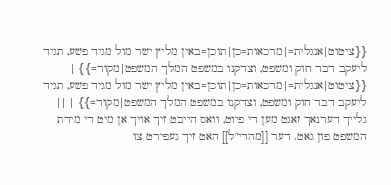{{ציטוט|אנגלית=|מרכאות=כן|תוכן=באין מליץ ישר מול מגיד פשע, תגיד ליעקב דבר חוק ומשפט, וצדקנו במשפט המלך המשפט|מקור=}} | {{ציטוט|אנגלית=|מרכאות=כן|תוכן=באין מליץ ישר מול מגיד פשע, תגיד ליעקב דבר חוק ומשפט, וצדקנו במשפט המלך המשפט|מקור=}} | ||
גלייך דערנאך זאגט מען די פיוט, וואס הייבט זיך אויך אן מיט די מידת המשפט פון גאט. דער [[מהרי"ל]] האט זיך געפירט צו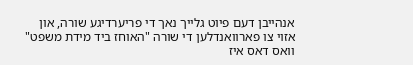אנהייבן דעם פיוט גלייך נאך די פריערדיגע שורה, און אזוי צו פארוואנדלען די שורה "האוחז ביד מידת משפט" וואס דאס איז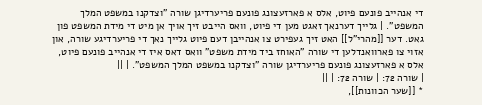די אנהייב פונעם פיוט, אלס א פארזעצונג פונעם פריערדיגן שורה "וצדקנו במשפט המלך המשפט". | גלייך דערנאך זאגט מען די פיוט, וואס הייבט זיך אויך אן מיט די מידת המשפט פון גאט. דער [[מהרי"ל]] האט זיך געפירט צו אנהייבן דעם פיוט גלייך נאך די פריערדיגע שורה, און אזוי צו פארוואנדלען די שורה "האוחז ביד מידת משפט" וואס דאס איז די אנהייב פונעם פיוט, אלס א פארזעצונג פונעם פריערדיגן שורה "וצדקנו במשפט המלך המשפט". | ||
| שורה 72: | שורה 72: | ||
* [[שער הכוונות]],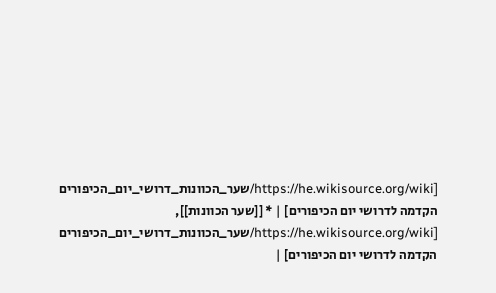[https://he.wikisource.org/wiki/שער_הכוונות_דרושי_יום_הכיפורים הקדמה לדרושי יום הכיפורים] | * [[שער הכוונות]], [https://he.wikisource.org/wiki/שער_הכוונות_דרושי_יום_הכיפורים הקדמה לדרושי יום הכיפורים] |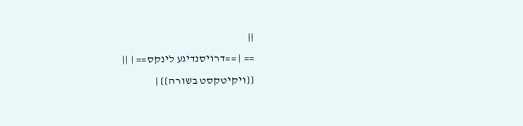||
== | ==דרויסנדיגע לינקס== | ||
{{ויקיטקסט בשורה}} |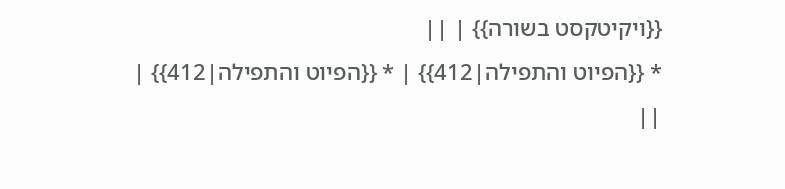{{ויקיטקסט בשורה}} | ||
* {{הפיוט והתפילה|412}} | * {{הפיוט והתפילה|412}} | ||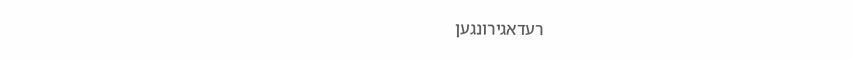רעדאגירונגען